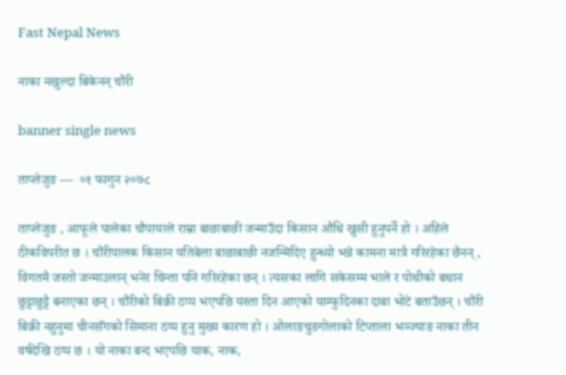Fast Nepal News

नाका नखुल्दा बिकेनन् चौंरी

banner single news

ताप्लेजुङ —  ०१ फागुन २०७८

ताप्लेजुङ , आफूले पालेका चौपायाले राम्रा बाछाबाछी जन्माउँदा किसान औधि खुसी हुनुपर्ने हो । अहिले ठीकविपरीत छ । चौंरीपालक किसान यतिबेला बाछाबाछी नजन्मिदिए हुन्थ्यो भन्ने कामना मात्रै गरिरहेका छैनन्, विगतमै जस्तो जन्माउलान् भनेर चिन्ता पनि गरिरहेका छन् । त्यसका लागि सकेसम्म भाले र पोथीको बथान छुट्टाछुट्टै बनाएका छन् । चौंरीको बिक्री ठप्प भएपछि यस्ता दिन आएको याम्फुदिनका दाबा भोटे बताउँछन् । चौंरी बिक्री नहुनुमा चीनसँगको सिमाना ठप्प हुनु मुख्य कारण हो । ओलाङचुङगोलाको टिप्ताला भञ्ज्याङ नाका तीन वर्षदेखि ठप्प छ । यो नाका बन्द भएपछि याक, नाक,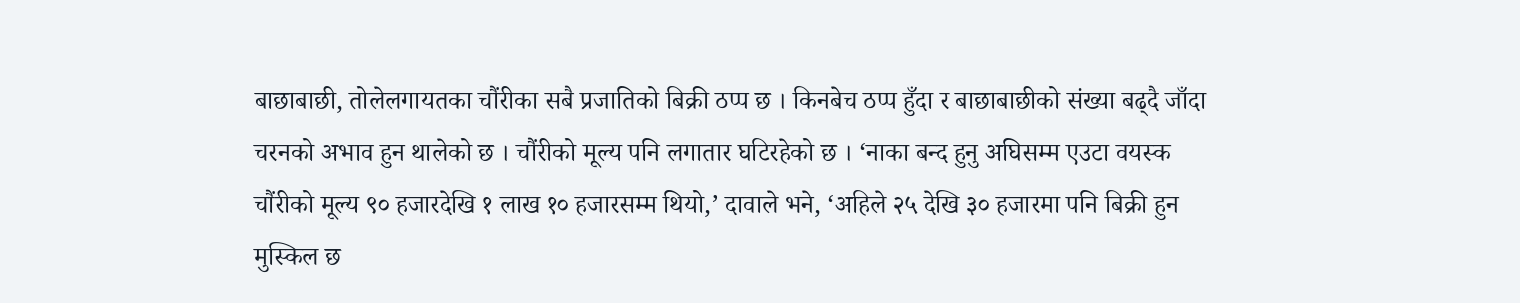बाछाबाछी, तोलेलगायतका चौंरीका सबै प्रजातिको बिक्री ठप्प छ । किनबेच ठप्प हुँदा र बाछाबाछीको संख्या बढ्दै जाँदा चरनको अभाव हुन थालेको छ । चौंरीको मूल्य पनि लगातार घटिरहेको छ । ‘नाका बन्द हुनु अघिसम्म एउटा वयस्क चौंरीको मूल्य ९० हजारदेखि १ लाख १० हजारसम्म थियो,’ दावाले भने, ‘अहिले २५ देखि ३० हजारमा पनि बिक्री हुन मुस्किल छ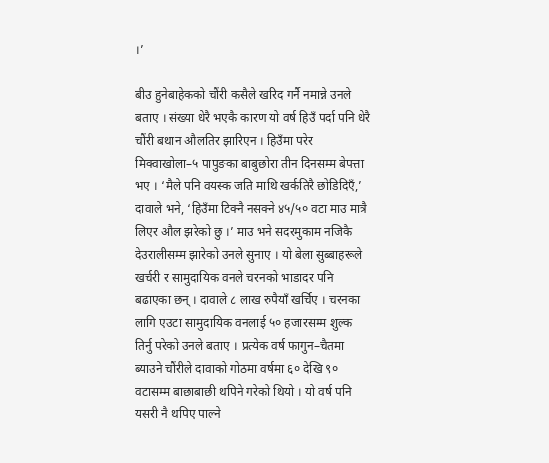।’

बीउ हुनेबाहेकको चौंरी कसैले खरिद गर्नै नमान्ने उनले बताए । संख्या धेरै भएकै कारण यो वर्ष हिउँ पर्दा पनि धेरै चौंरी बथान औलतिर झारिएन । हिउँमा परेर मिक्वाखोला–५ पापुङका बाबुछोरा तीन दिनसम्म बेपत्ता भए । ‘मैले पनि वयस्क जति माथि खर्कतिरै छोडिदिएँ,’ दावाले भने, ‘हिउँमा टिक्नै नसक्ने ४५/५० वटा माउ मात्रै लिएर औल झरेको छु ।’ माउ भने सदरमुकाम नजिकै देउरालीसम्म झारेको उनले सुनाए । यो बेला सुब्बाहरूले खर्चरी र सामुदायिक वनले चरनको भाडादर पनि बढाएका छन् । दावाले ८ लाख रुपैयाँ खर्चिए । चरनका लागि एउटा सामुदायिक वनलाई ५० हजारसम्म शुल्क तिर्नु परेको उनले बताए । प्रत्येक वर्ष फागुन–चैतमा ब्याउने चौंरीले दावाको गोठमा वर्षमा ६० देखि ९० वटासम्म बाछाबाछी थपिने गरेको थियो । यो वर्ष पनि यसरी नै थपिए पाल्ने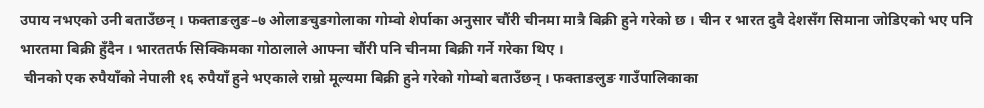उपाय नभएको उनी बताउँछन् । फक्ताङलुङ–७ ओलाङचुङगोलाका गोम्वो शेर्पाका अनुसार चौंरी चीनमा मात्रै बिक्री हुने गरेको छ । चीन र भारत दुवै देशसँग सिमाना जोडिएको भए पनि भारतमा बिक्री हुँदैन । भारततर्फ सिक्किमका गोठालाले आफ्ना चौंरी पनि चीनमा बिक्री गर्ने गरेका थिए ।
 चीनको एक रुपैयाँको नेपाली १६ रुपैयाँ हुने भएकाले राम्रो मूल्यमा बिक्री हुने गरेको गोम्बो बताउँछन् । फक्ताङलुङ गाउँपालिकाका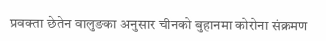प्रवक्ता छेतेन वालुङका अनुसार चीनको बुहानमा कोरोना संक्रमण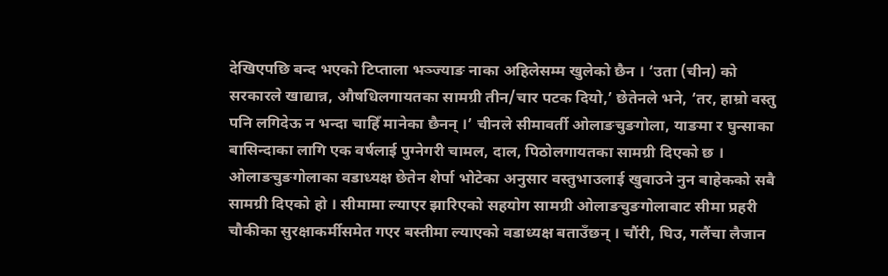देखिएपछि बन्द भएको टिप्ताला भञ्ज्याङ नाका अहिलेसम्म खुलेको छैन । ‘उता (चीन) को सरकारले खाद्यान्न, औषधिलगायतका सामग्री तीन/चार पटक दियो,’ छेतेनले भने, ‘तर, हाम्रो वस्तु पनि लगिदेऊ न भन्दा चाहिँ मानेका छैनन् ।’ चीनले सीमावर्ती ओलाङचुङगोला, याङमा र घुन्साका बासिन्दाका लागि एक वर्षलाई पुग्नेगरी चामल, दाल, पिठोलगायतका सामग्री दिएको छ । ओलाङचुङगोलाका वडाध्यक्ष छेतेन शेर्पा भोटेका अनुसार वस्तुभाउलाई खुवाउने नुन बाहेकको सबै सामग्री दिएको हो । सीमामा ल्याएर झारिएको सहयोग सामग्री ओलाङचुङगोलाबाट सीमा प्रहरी चौकीका सुरक्षाकर्मीसमेत गएर बस्तीमा ल्याएको वडाध्यक्ष बताउँछन् । चौंरी, घिउ, गलैंचा लैजान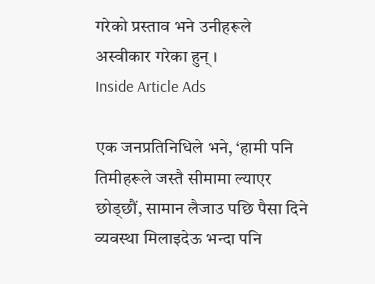गरेको प्रस्ताव भने उनीहरूले अस्वीकार गरेका हुन् ।
Inside Article Ads

एक जनप्रतिनिधिले भने, ‘हामी पनि तिमीहरूले जस्तै सीमामा ल्याएर छोड्छौं, सामान लैजाउ पछि पैसा दिने व्यवस्था मिलाइदेऊ भन्दा पनि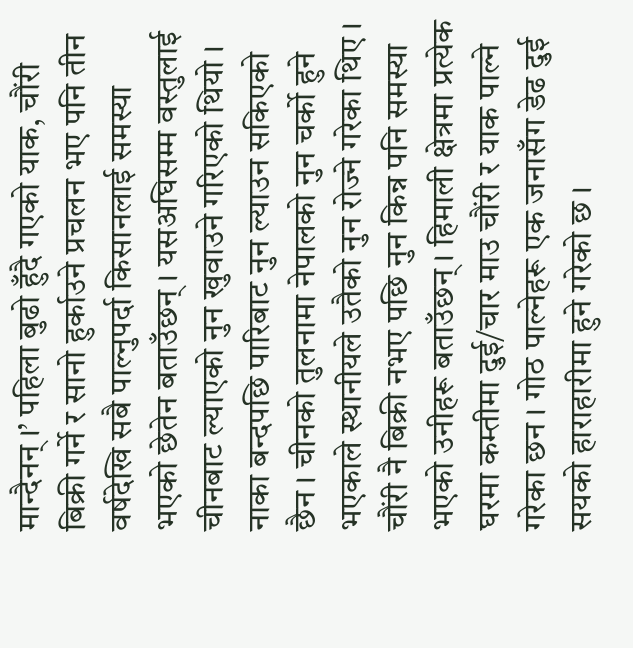मान्दैनन् ।’ पहिला बुढो हुँदै गएको याक, चौंरी बिक्री गर्ने र सानो हुर्काउने प्रचलन भए पनि तीन वर्षदेखि सबै पाल्नुपर्दा किसानलाई समस्या भएको छेतेन बताउँछन् । यसअघिसम्म वस्तुलाई चीनबाट ल्याएको नुन खुवाउने गरिएको थियो । नाका बन्दपछि पारिबाट नुन ल्याउन सकिएको छैन । चीनको तुलनामा नेपालको नुन चर्को हुने भएकाले स्थानीयले उतैको नुन रोज्ने गरेका थिए । चौंरी नै बिक्री नभए पछि नुन किन्न पनि समस्या भएको उनीहरू बताउँछन् । हिमाली क्षेत्रमा प्रत्येक घरमा कम्तीमा दुई/चार माउ चौंरी र याक पाल्ने गरेका छन । गोठ पाल्नेहरू एक जनासँग डेढ दुई सयको हाराहारीमा हुने गरेको छ ।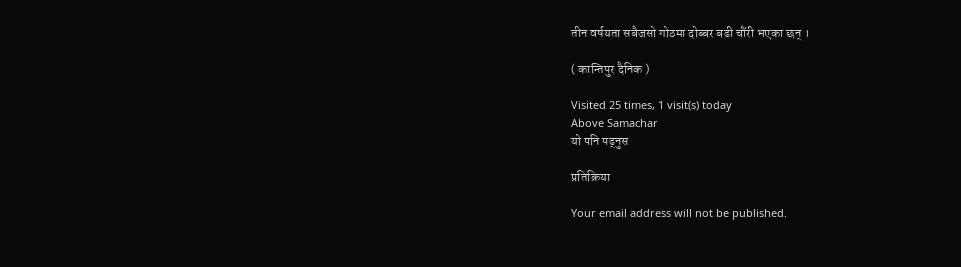तीन वर्षयता सबैजसो गोठमा दोब्बर बढी चौंरी भएका छन् ।

( कान्तिपुर दैनिक )

Visited 25 times, 1 visit(s) today
Above Samachar
यो पनि पढ्नुस

प्रतिक्रिया

Your email address will not be published.